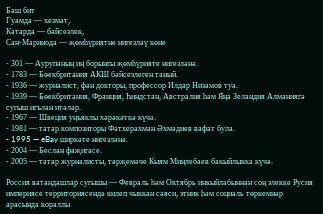Баш бит
Гуамда — хезмәт,
Катарда — бәйсезлек,
Сан-Маринода — җөмһүриятне нигезләү көне

- 301 — Аурупаның иң борынгы җөмһүрияте нигезләнә.
- 1783 — Бөекбритания АКШ бәйсезлеген таный.
- 1936 — журналист, фән докторы, профессор Илдар Низамов туа.
- 1939 — Бөекбритания, Франция, Һиндстан, Австралия һәм Яңа Зеландия Алманиягә сугыш игълан итәләр.
- 1967 — Швеция уңъяклы хәрәкәткә күчә.
- 1981 — татар композиторы Фәтхерахман Әхмәдиев вафат була.
- 1995 — eBay ширкәте нигезләнә.
- 2004 — Беслан фаҗигасе.
- 2005 — татар журналисты, тәрҗемәче Кыям Миңлебаев бакыйлыкка күчә.

Россия ватандашлар сугышы — Февраль һәм Октябрь инкыйлабыннан соң элекке Русия империясе территориясендә килеп чыккан сәяси, этник һәм социаль төркемнәр арасында кораллы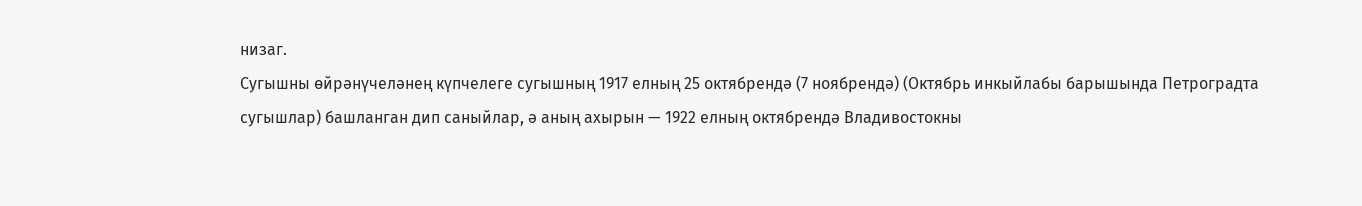низаг.
Сугышны өйрәнүчеләнең күпчелеге сугышның 1917 елның 25 октябрендә (7 ноябрендә) (Октябрь инкыйлабы барышында Петроградта сугышлар) башланган дип саныйлар, ә аның ахырын — 1922 елның октябрендә Владивостокны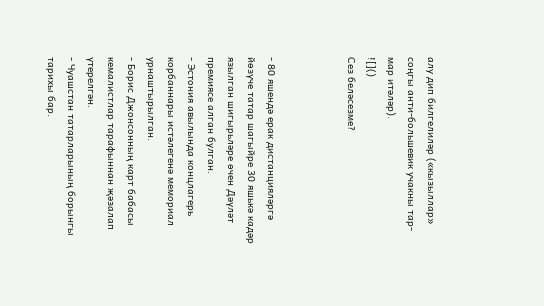алу дип билгелиләр («кызыллар» соңгы анти-большевик учакны тар-мар итәләр).
![]()
Сез беләсезме?



- 80 яшендә ерак дистанцияләргә йөзүче татар шагыйре 30 яшькә кадәр язылган шигырьләре өчен Дәүләт премиясе алган булган.
- Эстония авылында концлагерь корбаннары истәлегенә мемориал урнаштырылган.
- Борис Джонсонның карт бабасы кемалистлар тарафыннан җәзалап үтерелгән.
- Чуашстан татарларының борынгы тарихы бар.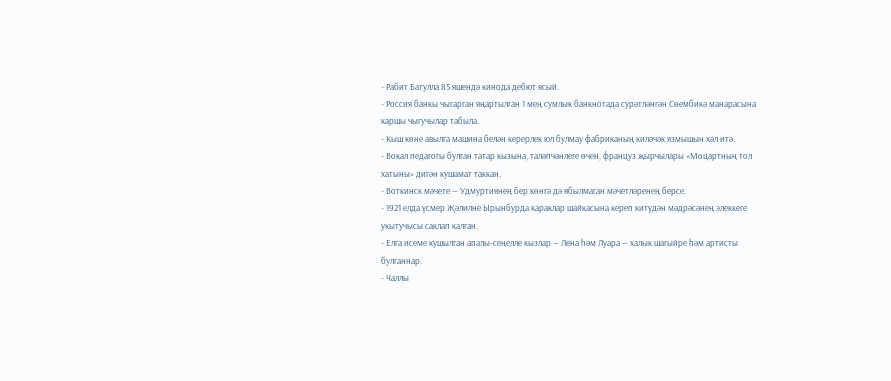- Рабит Батулла 85 яшендә кинода дебют ясый.
- Россия банкы чыгарган яңартылган 1 мең сумлык банкнотада сурәтләнгән Сөембикә манарасына каршы чыгучылар табыла.
- Кыш көне авылга машина белән керерлек юл булмау фабриканың киләчәк язмышын хәл итә.
- Вокал педагогы булган татар кызына, таләпчәнлеге өчен, француз җырчылары «Моцартның тол хатыны» дигән кушамат таккан.
- Воткинск мәчете ― Удмуртиянең бер көнгә дә ябылмаган мәчетләренең берсе.
- 1921 елда үсмер Җәлилне Ырынбурда караклар шайкасына кереп китүдән мәдрәсәнең элеккеге укытучысы саклап калган.
- Елга исеме кушылган апалы-сеңелле кызлар ― Лена һәм Луара ― халык шагыйре һәм артисты булганнар.
- Чаллы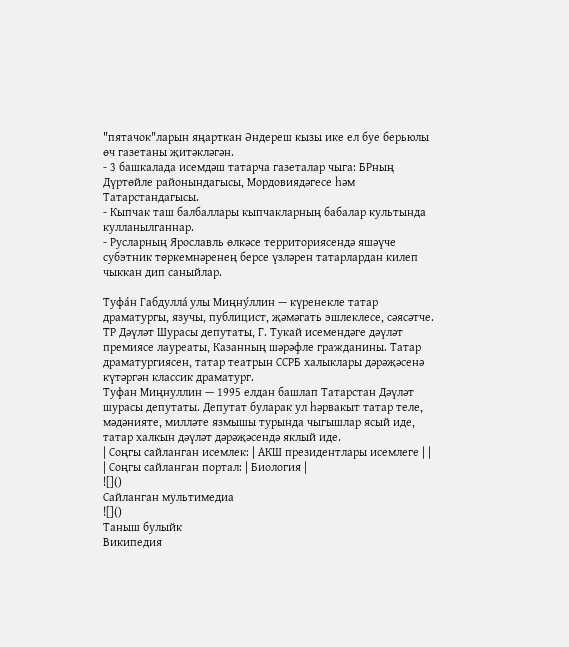"пятачок"ларын яңарткан Әндереш кызы ике ел буе берьюлы өч газетаны җитәкләгән.
- 3 башкалада исемдәш татарча газеталар чыга: БРның Дүртөйле районындагысы, Мордовиядәгесе һәм Татарстандагысы.
- Кыпчак таш балбаллары кыпчакларның бабалар культында кулланылганнар.
- Русларның Ярославль өлкәсе территориясендә яшәүче субэтник төркемнәренең берсе үзләрен татарлардан килеп чыккан дип саныйлар.

Туфа́н Габдулла́ улы Миңну́ллин — күренекле татар драматургы, язучы, публицист, җәмәгать эшлеклесе, сәясәтче. ТР Дәүләт Шурасы депутаты, Г. Тукай исемендәге дәүләт премиясе лауреаты, Казанның шәрәфле гражданины. Татар драматургиясен, татар театрын ССРБ халыклары дәрәҗәсенә күтәргән классик драматург.
Туфан Миңнуллин — 1995 елдан башлап Татарстан Дәүләт шурасы депутаты. Депутат буларак ул һәрвакыт татар теле, мәдәнияте, милләте язмышы турында чыгышлар ясый иде, татар халкын дәүләт дәрәҗәсендә яклый иде.
| Соңгы сайланган исемлек: | АКШ президентлары исемлеге | |
| Соңгы сайланган портал: | Биология |
![]()
Сайланган мультимедиа
![]()
Таныш булыйк
Википедия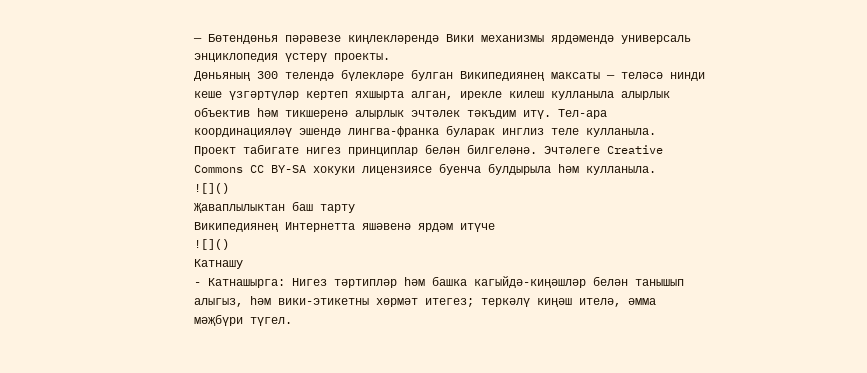— Бөтендөнья пәрәвезе киңлекләрендә Вики механизмы ярдәмендә универсаль энциклопедия үстерү проекты.
Дөньяның 300 телендә бүлекләре булган Википедиянең максаты — теләсә нинди кеше үзгәртүләр кертеп яхшырта алган, ирекле килеш кулланыла алырлык объектив һәм тикшеренә алырлык эчтәлек тәкъдим итү. Тел-ара координацияләү эшендә лингва-франка буларак инглиз теле кулланыла.
Проект табигате нигез принциплар белән билгеләнә. Эчтәлеге Creative Commons CC BY-SA хокуки лицензиясе буенча булдырыла һәм кулланыла.
![]()
Җаваплылыктан баш тарту
Википедиянең Интернетта яшәвенә ярдәм итүче
![]()
Катнашу
- Катнашырга: Нигез тәртипләр һәм башка кагыйдә-киңәшләр белән танышып алыгыз, һәм вики-этикетны хөрмәт итегез; теркәлү киңәш ителә, әмма мәҗбүри түгел.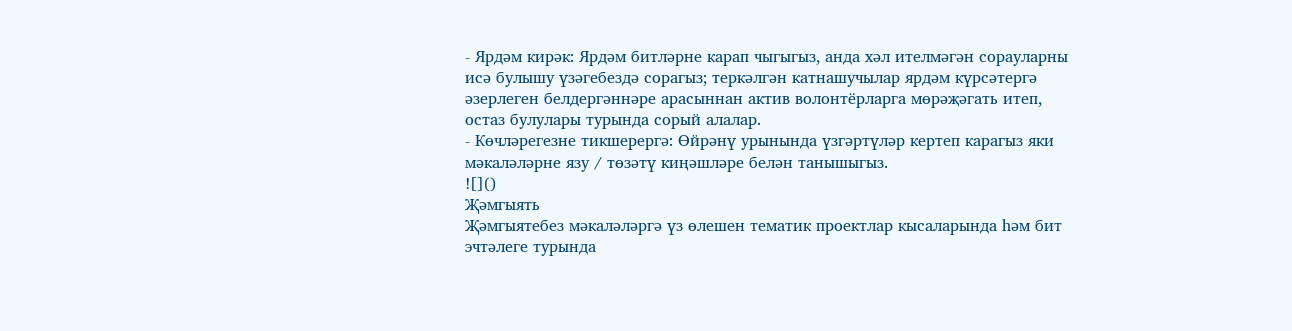- Ярдәм кирәк: Ярдәм битләрне карап чыгыгыз, анда хәл ителмәгән сорауларны исә булышу үзәгебездә сорагыз; теркәлгән катнашучылар ярдәм күрсәтергә әзерлеген белдергәннәре арасыннан актив волонтёрларга мөрәҗәгать итеп, остаз булулары турында сорый алалар.
- Көчләрегезне тикшерергә: Өйрәнү урынында үзгәртүләр кертеп карагыз яки мәкаләләрне язу / төзәтү киңәшләре белән танышыгыз.
![]()
Җәмгыять
Җәмгыятебез мәкаләләргә үз өлешен тематик проектлар кысаларында һәм бит эчтәлеге турында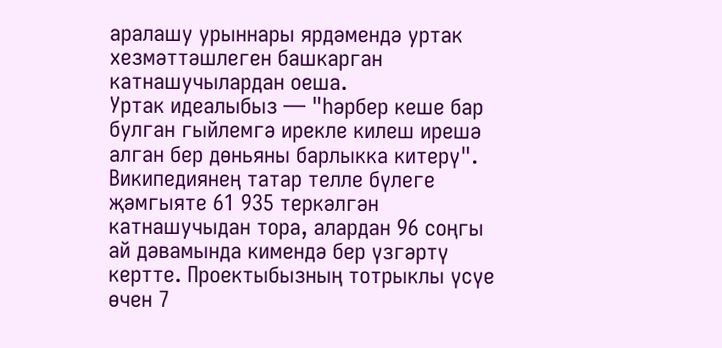аралашу урыннары ярдәмендә уртак хезмәттәшлеген башкарган катнашучылардан оеша.
Уртак идеалыбыз — "һәрбер кеше бар булган гыйлемгә ирекле килеш ирешә алган бер дөньяны барлыкка китерү".
Википедиянең татар телле бүлеге җәмгыяте 61 935 теркәлгән катнашучыдан тора, алардан 96 соңгы ай дәвамында кимендә бер үзгәртү кертте. Проектыбызның тотрыклы үсүе өчен 7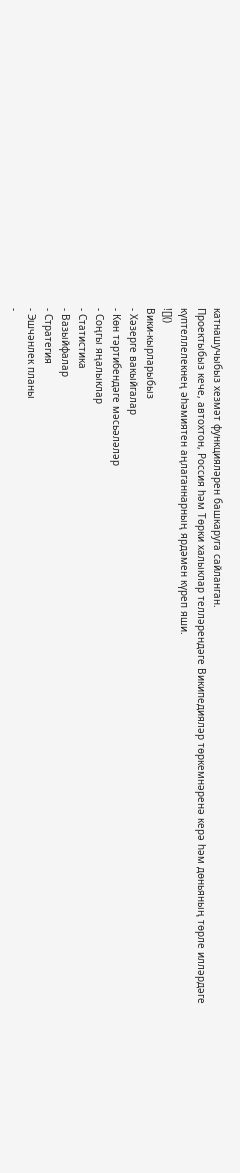катнашучыбыз хезмәт функцияләрен башкаруга сайланган.
Проектыбыз кече, автохтон, Россия һәм Төрки халыклар телләрендәге Википедияләр төркемнәренә керә һәм дөньяның төрле илләрдәге күптеллелекнең әһәмиятен аңлаганнарның ярдәмен күреп яши.
![]()
Вики-кырларыбыз
- Хәзерге вакыйгалар
- Көн тәртибендәге мәсьәләләр
- Соңгы яңалыклар
- Статистика
- Вазыйфалар
- Стратегия
- Эшчәнлек планы
-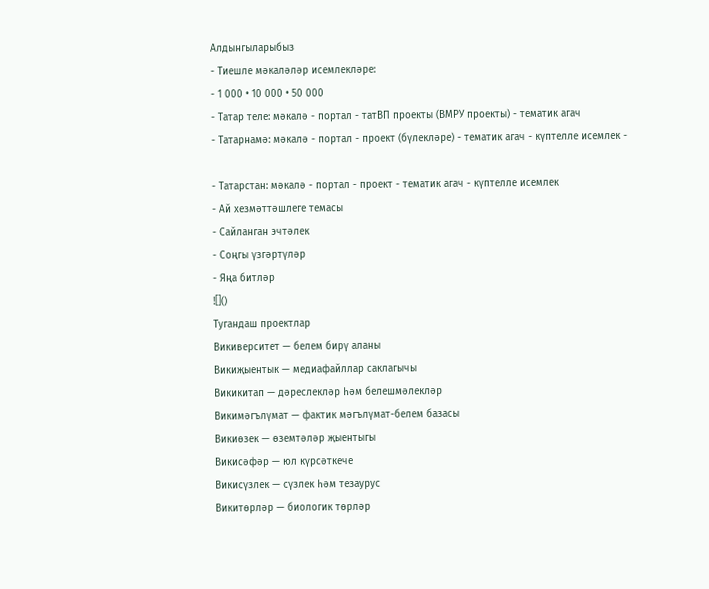Алдынгыларыбыз
- Тиешле мәкаләләр исемлекләре:
- 1 000 • 10 000 • 50 000
- Татар теле: мәкалә - портал - татВП проекты (ВМРУ проекты) - тематик агач
- Татарнамә: мәкалә - портал - проект (бүлекләре) - тематик агач - күптелле исемлек -

- Татарстан: мәкалә - портал - проект - тематик агач - күптелле исемлек
- Ай хезмәттәшлеге темасы
- Сайланган эчтәлек
- Соңгы үзгәртүләр
- Яңа битләр
![]()
Тугандаш проектлар
Викиверситет — белем бирү аланы
Викиҗыентык — медиафайллар саклагычы
Викикитап — дәреслекләр һәм белешмәлекләр
Викимәгълүмат — фактик мәгълүмат-белем базасы
Викиөзек — өземтәләр җыентыгы
Викисәфәр — юл күрсәткече
Викисүзлек — сүзлек һәм тезаурус
Викитөрләр — биологик төрләр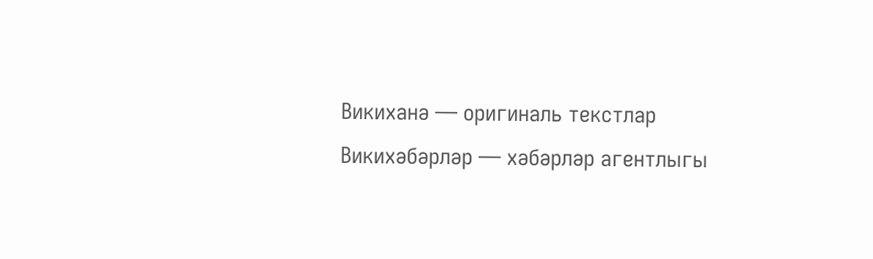Викиханә — оригиналь текстлар
Викихәбәрләр — хәбәрләр агентлыгы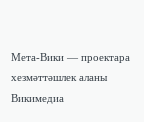Мета-Вики — проектара хезмәттәшлек аланы
Викимедиа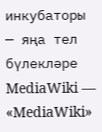инкубаторы — яңа тел бүлекләре
MediaWiki — «MediaWiki»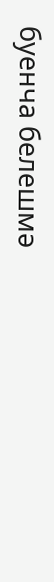буенча белешмә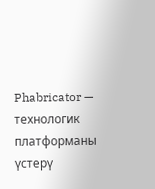Phabricator — технологик платформаны үстерү